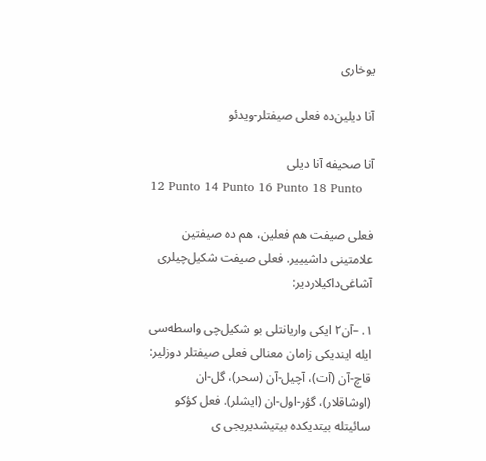یوخاری

آنا دیلین‌ده فعلی صیفتلر-ویدئو

آنا صحیفه آنا دیلی
12 Punto 14 Punto 16 Punto 18 Punto

فعلی صیفت هم فعلین، هم ده صیفتین علامتینی داشیییر. فعلی صیفت شکیل‌چیلری آشاغی‌داکیلاردیر:

۱. –آن۲ ایکی واریانتلی بو شکیل‌چی واسطه‌سی ایله ایندیکی زامان معنالی فعلی صیفتلر دوزلیر: قاچ-آن (آت)، آچیل-آن (سحر)، گل-ان (اوشاقلار)، گؤر-اول-ان (ایشلر). فعل کؤکو سائیتله بیتدیکده بیتیشدیریجی ی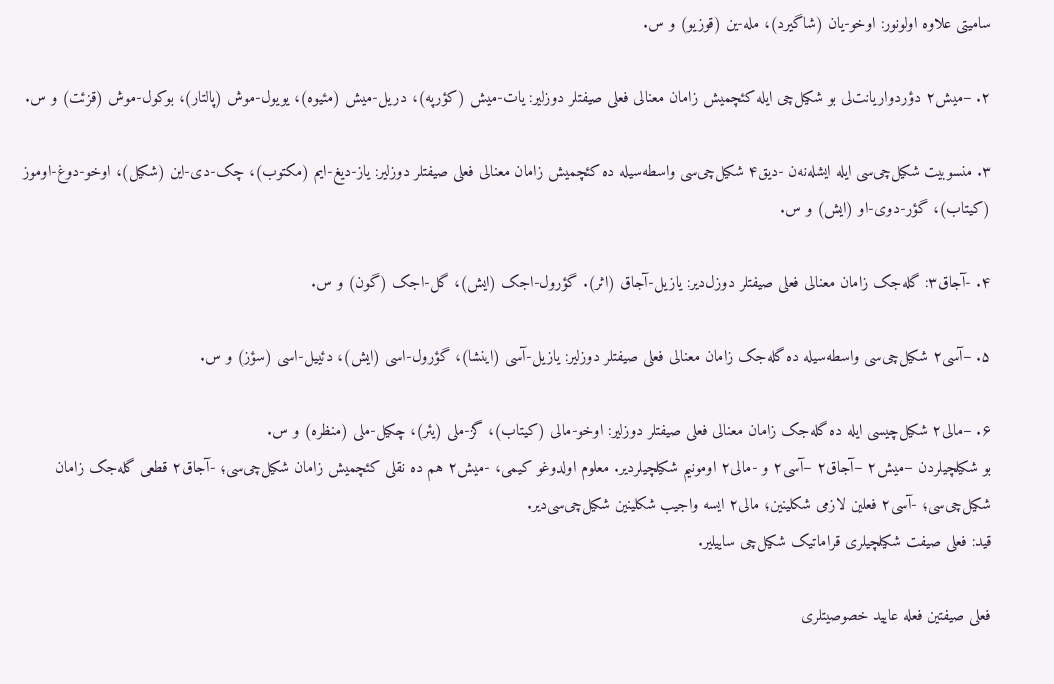سامیتی علاوه اولونور: اوخو-یان (شاگیرد)، مله-ین (قوزیو) و س.

۲. –میش۲ دؤردواریانت‌لی بو شکیل‌چی ایله کئچمیش زامان معنالی فعلی صیفتلر دوزلیر: یات-میش (کؤرپه)، دریل-میش (مئیوه)، یویول-موش (پالتار)، بوکول-موش (قزئت) و س.

۳. منسوبیت شکیل‌چی‌سی ایله ایشله‌نه‌ن -دیق۴ شکیل‌چی‌سی واسطه‌سیله ده کئچمیش زامان معنالی فعلی صیفتلر دوزلیر: یاز-دیغ-ایم (مکتوب)، چک-دی-این (شکیل)، اوخو-دوغ-اوموز (کیتاب)، گؤر-دوی-او (ایش) و س.

۴. -آجاق۳: گله‌جک زامان معنالی فعلی صیفتلر دوزل‌دیر: یازیل-آجاق (اثر). گؤرول-اجک (ایش)، گل-اجک (گون) و س.

۵. –آسی۲ شکیل‌چی‌سی واسطه‌سیله ده گله‌جک زامان معنالی فعلی صیفتلر دوزلیر: یازیل-آسی (اینشا)، گؤرول-اسی (ایش)، دئییل-اسی (سؤز) و س.

۶. –مالی۲ شکیل‌چیسی ایله ده گله‌جک زامان معنالی فعلی صیفتلر دوزلیر: اوخو-مالی (کیتاب)، گز-ملی (یئر)، چکیل-ملی (منظره) و س.
بو شکیلچیلردن –میش۲ –آجاق۲ –آسی۲ و -مالی۲ اومونیم شکیلچیلردیر. معلوم اولدوغو کیمی، -میش۲ هم ده نقلی کئچمیش زامان شکیل‌چی‌سی؛ -آجاق۲ قطعی گله‌جک زامان شکیل‌چی‌سی؛ -آسی۲ فعلین لازمی شکلینین؛ مالی۲ ایسه واجیب شکلینین شکیل‌چی‌سی‌دیر.
قید: فعلی صیفت شکیلچیلری قراماتیک شکیل‌چی ساییلیر.

فعلی صیفتین فعله عایید خصوصیتلری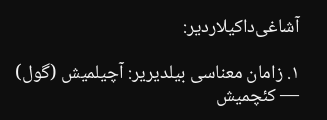آشاغی‌داکیلاردیر:

۱. زامان معناسی بیلدیریر: آچیلمیش (گول) — کئچمیش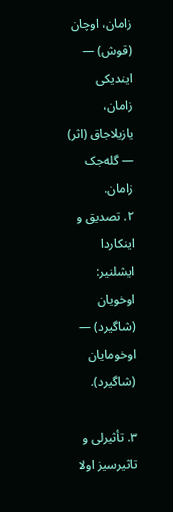زامان، اوچان (قوش) — ایندیکی زامان، یازیلاجاق (اثر) — گله‌جک زامان.
۲. تصدیق و اینکاردا ایشلنیر: اوخویان (شاگیرد) — اوخومایان (شاگیرد).

۳. تأثیرلی و تاثیرسیز اولا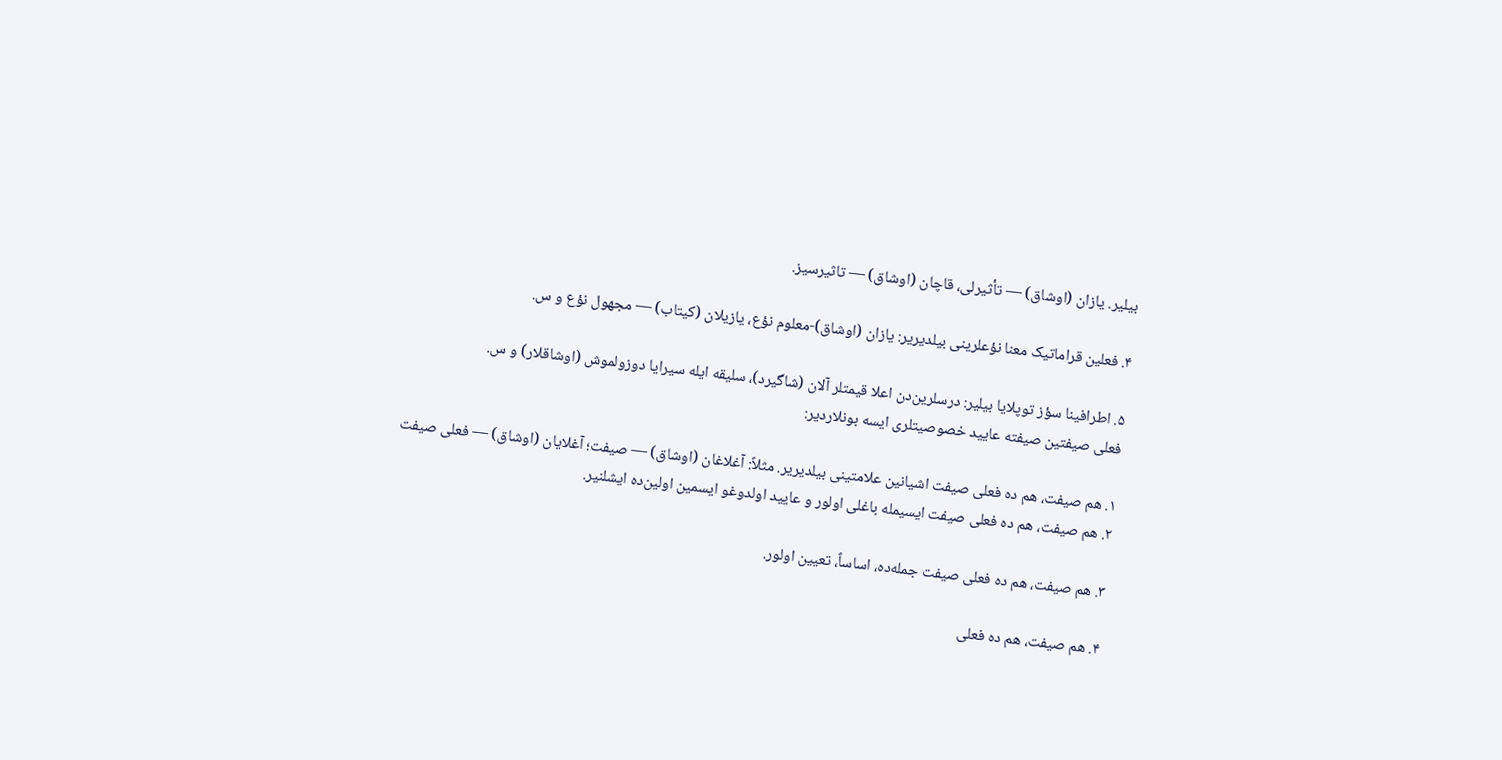بیلیر. یازان (اوشاق) — تأثیرلی، قاچان (اوشاق) — تاثیرسیز.

۴. فعلین قراماتیک معنا نؤعلرینی بیلدیریر: یازان (اوشاق)-معلوم نؤع، یازیلان (کیتاب) — مجهول نؤع و س.

۵. اطرافینا سؤز توپلایا بیلیر: درسلرین‌دن اعلا قیمتلر آلان (شاگیرد)، سلیقه ایله سیرایا دوزولموش (اوشاقلار) و س.
فعلی صیفتین صیفته عایید خصوصیتلری ایسه بونلاردیر:

۱. هم صیفت، هم ده فعلی صیفت اشیانین علامتینی بیلدیریر. مثلاً: آغلاغان (اوشاق) — صیفت؛ آغلایان (اوشاق) — فعلی صیفت
۲. هم صیفت، هم ده فعلی صیفت ایسیمله باغلی اولور و عایید اولدوغو ایسمین اولین‌ده ایشلنیر.

۳. هم صیفت، هم ده فعلی صیفت جمله‌ده، اساساً، تعیین اولور.

۴. هم صیفت، هم ده فعلی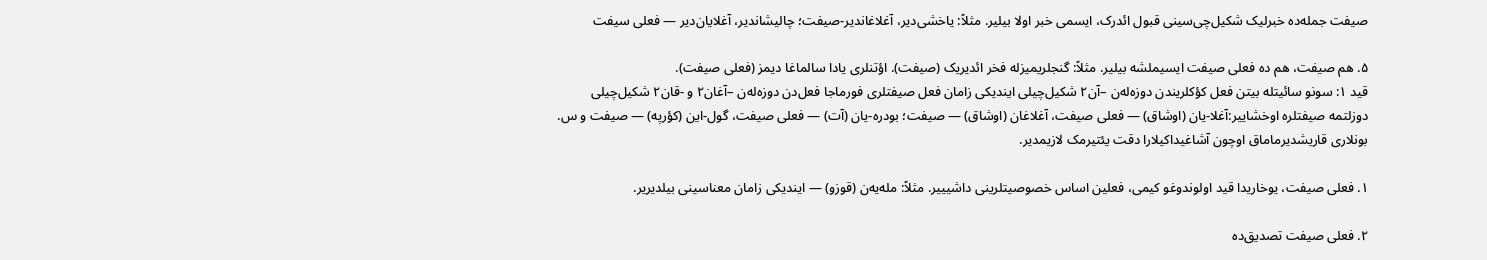صیفت جمله‌ده خبرلیک شکیل‌چی‌سینی قبول ائد‌رک، ایسمی خبر اولا بیلیر. مثلاً: یاخشی‌دیر، آغلاغاندیر-صیفت؛ چالیشاندیر، آغلایان‌دیر — فعلی سیفت

۵. هم صیفت، هم ده فعلی صیفت ایسیملشه بیلیر. مثلاً: گنجلریمیزله فخر ائدیریک (صیفت). اؤتنلری یادا سالماغا دیمز (فعلی صیفت).
قید ۱: سونو سائیتله بیتن فعل کؤکلریندن دوزه‌له‌ن –آن۲ شکیل‌چیلی ایندیکی زامان فعل صیفتلری فورماجا فعل‌دن دوزه‌له‌ن –آغان۲ و -قان۲ شکیل‌چیلی دوزلتمه صیفتلره اوخشاییر:آغلا-یان (اوشاق) — فعلی صیفت، آغلاغان (اوشاق) — صیفت؛ بودره-یان (آت) — فعلی صیفت، گول-این (کؤرپه) — صیفت و س. بونلاری قاریشدیرماماق اوچون آشاغیداکیلارا دقت یئتیرمک لازیمدیر.

۱. فعلی صیفت، یوخاریدا قید اولوندوغو کیمی، فعلین اساس خصوصیتلرینی داشیییر. مثلاً: مله‌یه‌ن (قوزو) — ایندیکی زامان معناسینی بیلدیریر.

۲. فعلی صیفت تصدیق‌ده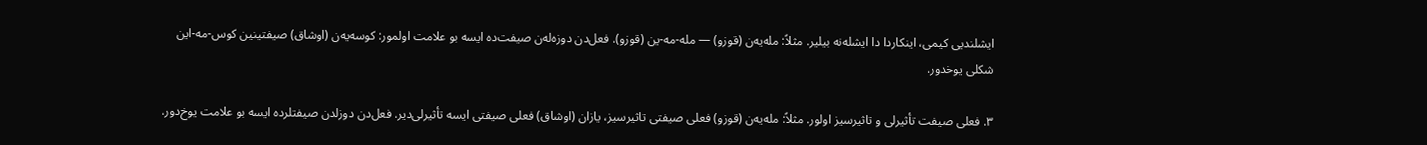ایشلندیی کیمی، اینکاردا دا ایشله‌نه بیلیر. مثلاً: مله‌یه‌ن (قوزو) — مله-مه-ین (قوزو). فعل‌دن دوزه‌له‌ن صیفت‌ده ایسه بو علامت اولمور: کوسه‌یه‌ن (اوشاق) صیفتینین کوس-مه-این شکلی یوخدور.

۳. فعلی صیفت تأثیرلی و تاثیرسیز اولور. مثلاً: مله‌یه‌ن (قوزو) فعلی صیفتی تاثیرسیز، یازان (اوشاق) فعلی صیفتی ایسه تأثیرلی‌دیر. فعل‌دن دوزلدن صیفتلرده ایسه بو علامت یوخ‌دور.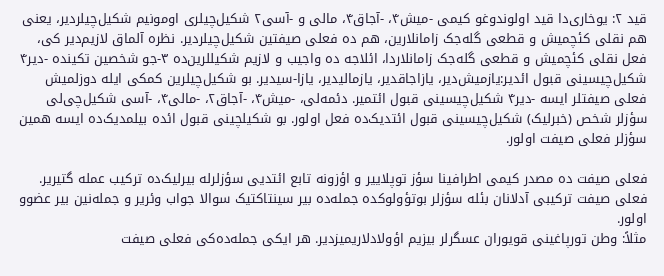قید ۲: یوخاری‌دا قید اولوندوغو کیمی -میش۴، -آجاق۴، مالی و -آسی۲ شکیل‌چیلری اومونیم شکیل‌چیلردیر، یعنی هم نقلی کئچمیش و قطعی گله‌جک زامانلارین، هم ده فعلی صیفتین شکیل‌چیلردیر. نظره آلماق لازیم‌دیر کی، فعل نقلی کئچمیش و قطعی گله‌جک زامانلاردا، ائلاجه ده واجیب و لازیم شکیللرین‌ده ۳-جو شخصین تکینده -دیر۴ شکیل‌چیسینی قبول ائدیر:یازمیش‌دیر، یازاجاقدیر، یازمالیدیر، یازا-سیدیر. بو شکیل‌چیلرین کمکی ایله دوزلمیش فعلی صیفتلر ایسه -دیر۴ شکیل‌چیسینی قبول ائتمیر. دئمه‌لی، -میش۴، -آجاق۲، -مالی۴، -آسی شکیل‌چی‌لی سؤزلر شخص (خبرلیک) شکیل‌چیسینی قبول ائتدیک‌ده فعل اولور. بو شکیلچینی قبول ائده بیلمدیک‌ده ایسه همین سؤزلر فعلی صیفت اولور.

فعلی صیفت ده مصدر کیمی اطرافینا سؤز توپلاییر و اؤزونه تابع ائتدیی سؤزلرله بیرلیک‌ده ترکیب عمله گتیریر. فعلی صیفت ترکیبی آدلانان بئله سؤزلر بوتؤولوکده جمله‌ده بیر سینتاکتیک سوالا جواب وئریر و جمله‌نین بیر عضوو اولور.
مثلاً: وطن تورپاغینی قویوران عسگرلر بیزیم اؤولادلاریمیزدیر. هر ایکی جمله‌ده‌کی فعلی صیفت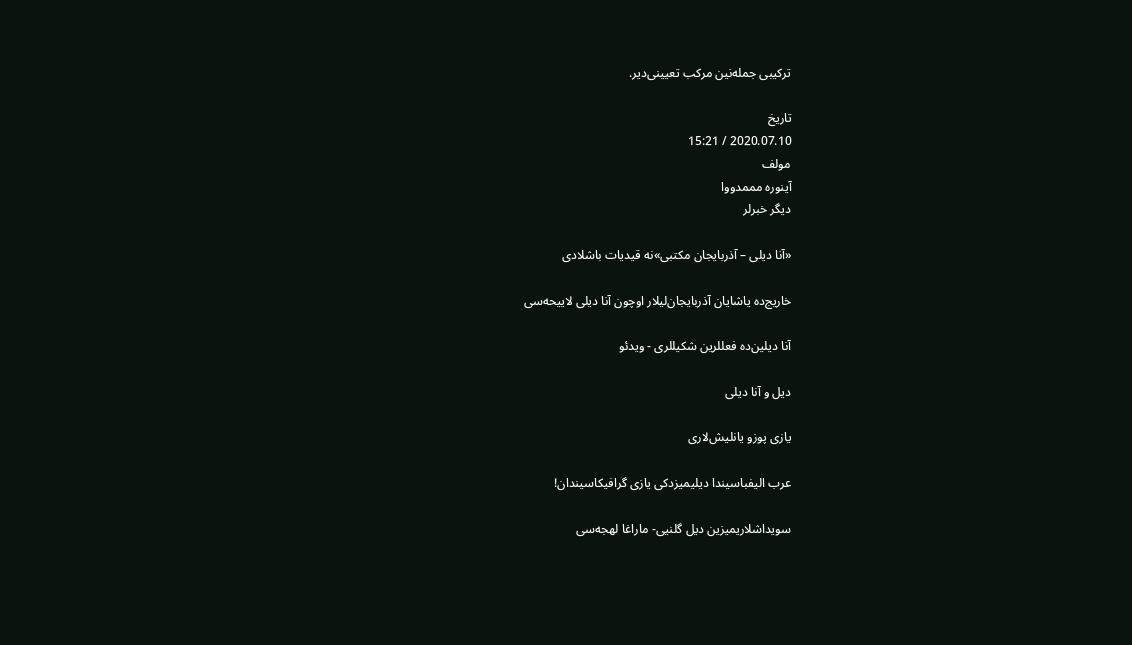ترکیبی جمله‌نین مرکب تعیینی‌دیر.

تاریخ
2020.07.10 / 15:21
مولف
آینوره مممدووا
دیگر خبرلر

«آنا دیلی – آذربایجان مکتبی»نه قیدیات باشلادی

خاریج‌ده یاشایان آذربایجان‌لیلار اوچون آنا دیلی لاییحه‌سی

آنا دیلین‌ده فعللرین شکیللری - ویدئو

دیل و آنا دیلی

یازی پوزو یانلیش‌لاری

عرب الیفباسیندا دیلیمیزدکی یازی گرافیکاسیندان!

سویداشلاریمیزین دیل گلنیی- ماراغا لهجه‌سی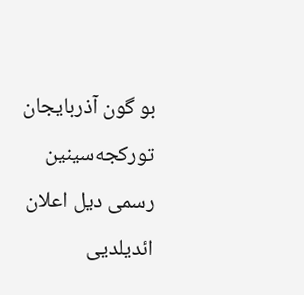بو گون آذربایجان تورکجه‌سینین رسمی دیل اعلان ائدیلدیی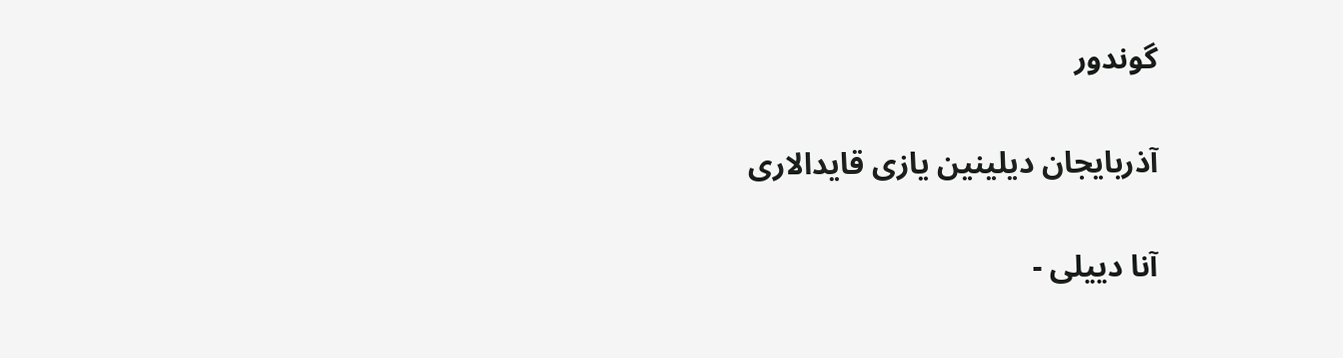گوندور

آذربایجان دیلینین یازی قایدالاری

آنا دییلی -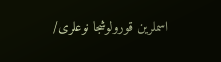اسملرین قورولوشجا نوعلری/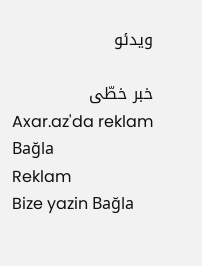ویدئو

خبر خطّی
Axar.az'da reklam Bağla
Reklam
Bize yazin Bağla